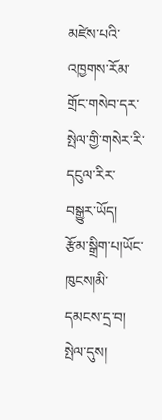མཛེས་པའི་འཁྱགས་རོམ་གྲོང་གསེབ་དར་སྤེལ་གྱི་གསེར་རི་དངུལ་རིར་བསྒྱུར་ཡོད།
རྩོམ་སྒྲིག་པ།ཡོང་ཁུངས།མི་དམངས་དྲ་བ། སྤེལ་དུས།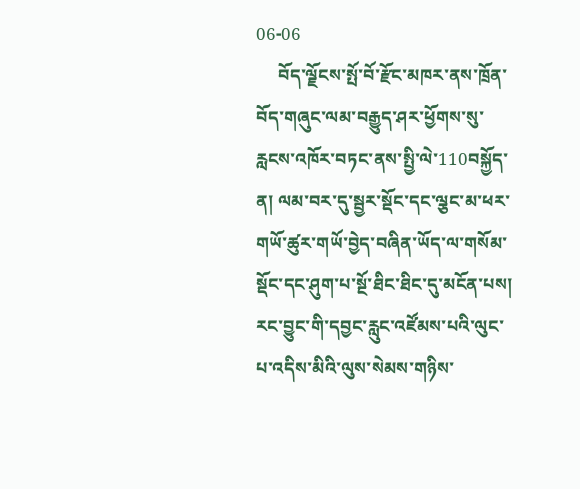06-06
     བོད་ལྗོངས་སྤོ་བོ་རྫོང་མཁར་ནས་ཁྲོན་བོད་གཞུང་ལམ་བརྒྱུད་ཤར་ཕྱོགས་སུ་རླངས་འཁོར་བཏང་ནས་སྤྱི་ལེ་110བསྐྱོད་ན། ལམ་བར་དུ་སྦྱར་སྡོང་དང་ལྕང་མ་ཕར་གཡོ་ཚུར་གཡོ་བྱེད་བཞིན་ཡོད་ལ་གསོམ་སྡོང་དང་ཤུག་པ་སྔོ་ཐིང་ཐིང་དུ་མངོན་པས། རང་བྱུང་གི་དབྱང་རླུང་འཛོམས་པའི་ལུང་པ་འདིས་མིའི་ལུས་སེམས་གཉིས་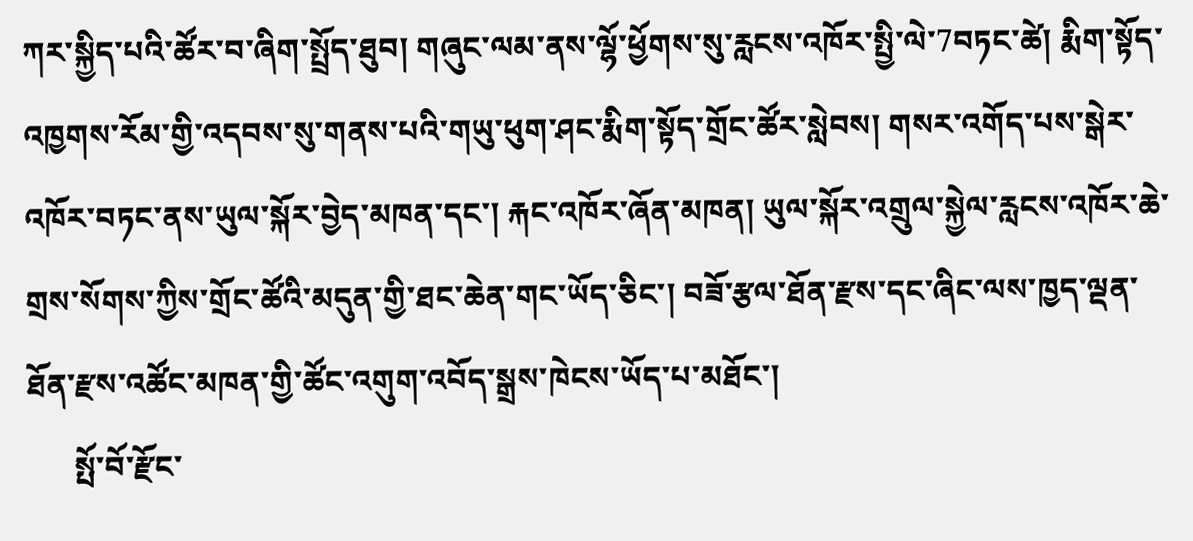ཀར་སྐྱིད་པའི་ཚོར་བ་ཞིག་སྤྲོད་ཐུབ། གཞུང་ལམ་ནས་ལྷོ་ཕྱོགས་སུ་རླངས་འཁོར་སྤྱི་ལེ་7བཏང་ཚེ། རྨིག་སྟོད་འཁྱགས་རོམ་གྱི་འདབས་སུ་གནས་པའི་གཡུ་ཕུག་ཤང་རྨིག་སྟོད་གྲོང་ཚོར་སླེབས། གསར་འགོད་པས་སྒེར་འཁོར་བཏང་ནས་ཡུལ་སྐོར་བྱེད་མཁན་དང་། རྐང་འཁོར་ཞོན་མཁན། ཡུལ་སྐོར་འགྲུལ་སྐྱེལ་རླངས་འཁོར་ཆེ་གྲས་སོགས་ཀྱིས་གྲོང་ཚོའི་མདུན་གྱི་ཐང་ཆེན་གང་ཡོད་ཅིང་། བཟོ་རྩལ་ཐོན་རྫས་དང་ཞིང་ལས་ཁྱད་ལྡན་ཐོན་རྫས་འཚོང་མཁན་གྱི་ཚོང་འགུག་འབོད་སྒྲས་ཁེངས་ཡོད་པ་མཐོང་།
      སྤོ་བོ་རྫོང་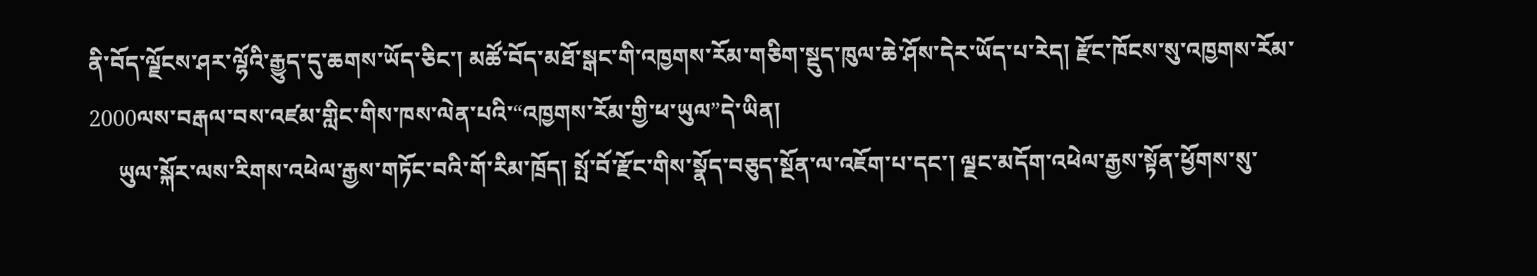ནི་བོད་ལྗོངས་ཤར་ལྷོའི་རྒྱུད་དུ་ཆགས་ཡོད་ཅིང་། མཚོ་བོད་མཐོ་སྒང་གི་འཁྱགས་རོམ་གཅིག་སྡུད་ཁུལ་ཆེ་ཤོས་དེར་ཡོད་པ་རེད། རྫོང་ཁོངས་སུ་འཁྱགས་རོམ་2000ལས་བརྒལ་བས་འཛམ་གླིང་གིས་ཁས་ལེན་པའི་“འཁྱགས་རོམ་གྱི་ཕ་ཡུལ”དེ་ཡིན།
     ཡུལ་སྐོར་ལས་རིགས་འཕེལ་རྒྱས་གཏོང་བའི་གོ་རིམ་ཁྲོད། སྤོ་བོ་རྫོང་གིས་སྣོད་བཅུད་སྔོན་ལ་འཇོག་པ་དང་། ལྗང་མདོག་འཕེལ་རྒྱས་སྟོན་ཕྱོགས་སུ་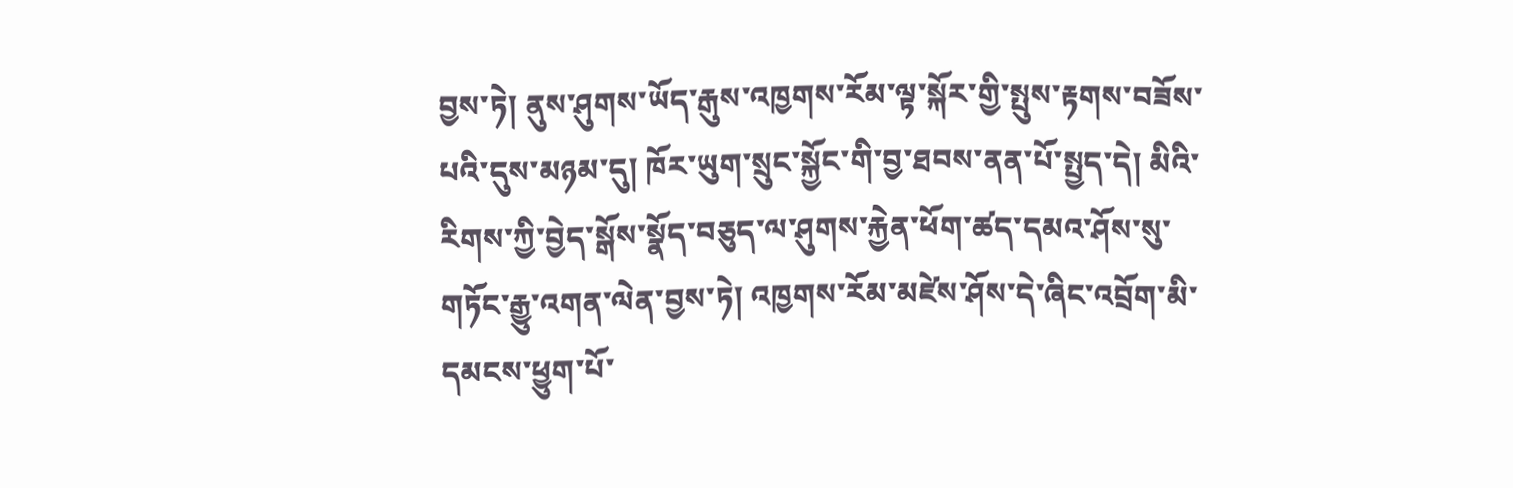བྱས་ཏེ། ནུས་ཤུགས་ཡོད་རྒུས་འཁྱགས་རོམ་ལྟ་སྐོར་གྱི་སྤུས་རྟགས་བཟོས་པའི་དུས་མཉམ་དུ། ཁོར་ཡུག་སྲུང་སྐྱོང་གི་བྱ་ཐབས་ནན་པོ་སྤྱད་དེ། མིའི་རིགས་ཀྱི་བྱེད་སྒོས་སྣོད་བཅུད་ལ་ཤུགས་རྐྱེན་ཕོག་ཚད་དམའ་ཤོས་སུ་གཏོང་རྒྱུ་འགན་ལེན་བྱས་ཏེ། འཁྱགས་རོམ་མཛེས་ཤོས་དེ་ཞིང་འབྲོག་མི་དམངས་ཕྱུག་པོ་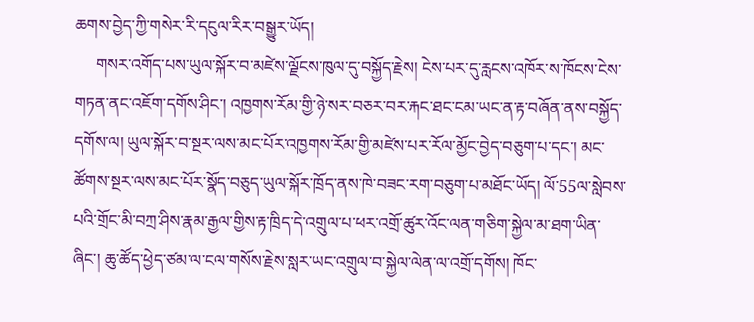ཆགས་བྱེད་ཀྱི་གསེར་རི་དངུལ་རིར་བསྒྱུར་ཡོད།
     གསར་འགོད་པས་ཡུལ་སྐོར་བ་མཛེས་ལྗོངས་ཁུལ་དུ་བསྐྱོད་རྗེས། ངེས་པར་དུ་རླངས་འཁོར་ས་ཁོངས་ངེས་གཏན་ནང་འཇོག་དགོས་ཤིང་། འཁྱགས་རོམ་གྱི་ཉེ་སར་བཅར་བར་རྐང་ཐང་ངམ་ཡང་ན་རྟ་བཞོན་ནས་བསྐྱོད་དགོས་ལ། ཡུལ་སྐོར་བ་སྔར་ལས་མང་པོར་འཁྱགས་རོམ་གྱི་མཛེས་པར་རོལ་མྱོང་བྱེད་བཅུག་པ་དང་། མང་ཚོགས་སྔར་ལས་མང་པོར་སྣོད་བཅུད་ཡུལ་སྐོར་ཁྲོད་ནས་ཁེ་བཟང་རག་བཅུག་པ་མཐོང་ཡོད། ལོ་55ལ་སླེབས་པའི་གྲོང་མི་བཀྲ་ཤིས་རྣམ་རྒྱལ་གྱིས་རྟ་ཁྲིད་དེ་འགྲུལ་པ་ཕར་འགྲོ་ཚུར་འོང་ལན་གཅིག་སྐྱེལ་མ་ཐག་ཡིན་ཞིང་། ཆུ་ཚོད་ཕྱེད་ཙམ་ལ་ངལ་གསོས་རྗེས་སླར་ཡང་འགྲུལ་བ་སྐྱེལ་ལེན་ལ་འགྲོ་དགོས། ཁོང་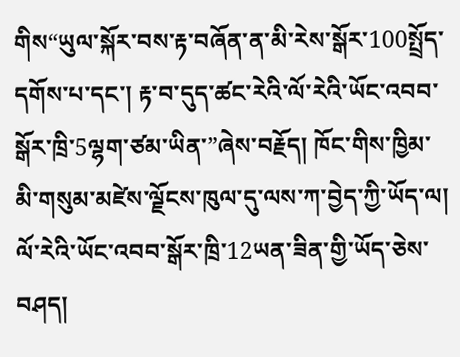གིས“ཡུལ་སྐོར་བས་རྟ་བཞོན་ན་མི་རེས་སྒོར་100སྤྲོད་དགོས་པ་དང་། རྟ་བ་དུད་ཚང་རེའི་ལོ་རེའི་ཡོང་འབབ་སྒོར་ཁྲི་5ལྷག་ཙམ་ཡིན་”ཞེས་བརྗོད། ཁོང་གིས་ཁྱིམ་མི་གསུམ་མཛེས་ལྗོངས་ཁུལ་དུ་ལས་ཀ་བྱེད་ཀྱི་ཡོད་ལ། ལོ་རེའི་ཡོང་འབབ་སྒོར་ཁྲི་12ཡན་ཟིན་གྱི་ཡོད་ཅེས་བཤད།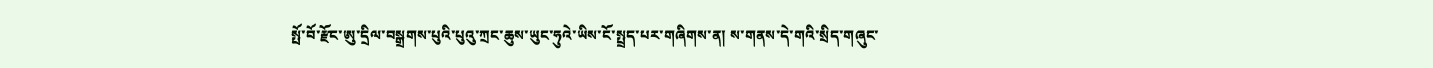སྤོ་བོ་རྫོང་ཨུ་དྲིལ་བསྒྲགས་པུའི་པུའུ་ཀྲང་ཆུས་ཡུང་ཧུའེ་ཡིས་ངོ་སྤྲད་པར་གཞིགས་ན། ས་གནས་དེ་གའི་སྲིད་གཞུང་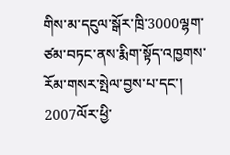གིས་མ་དངུལ་སྒོར་ཁྲི་3000ལྷག་ཙམ་བཏང་ནས་རྨིག་སྟོད་འཁྱགས་རོམ་གསར་སྤེལ་བྱས་པ་དང་། 2007ལོར་ཕྱི་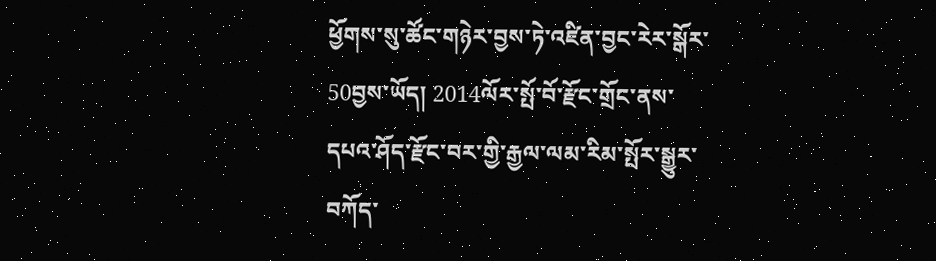ཕྱོགས་སུ་ཚོང་གཉེར་བྱས་ཏེ་འཛིན་བྱང་རེར་སྒོར་50བྱས་ཡོད། 2014ལོར་སྤོ་བོ་རྫོང་གྲོང་ནས་དཔའ་ཤོད་རྫོང་བར་གྱི་རྒྱལ་ལམ་རིམ་སྤོར་སྒྱུར་བཀོད་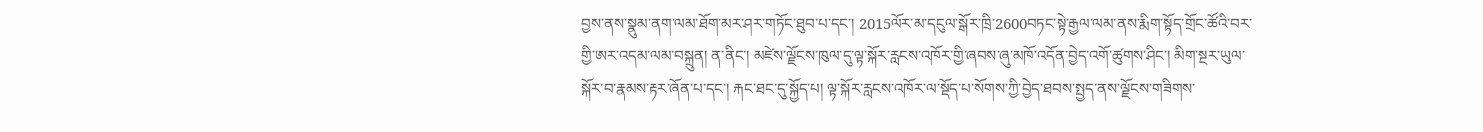བྱས་ནས་སྣུམ་ནག་ལམ་ཐོག་མར་ཤར་གཏོང་ཐུབ་པ་དང་། 2015ལོར་མ་དངུལ་སྒོར་ཁྲི་2600བཏང་སྟེ་རྒྱལ་ལམ་ནས་རྨིག་སྟོད་གྲོང་ཚོའི་བར་གྱི་ཨར་འདམ་ལམ་བསྐྲུན། ན་ནིང་། མཛེས་ལྗོངས་ཁུལ་དུ་ལྟ་སྐོར་རླངས་འཁོར་གྱི་ཞབས་ཞུ་མཁོ་འདོན་བྱེད་འགོ་ཚུགས་ཤིང་། མིག་སྔར་ཡུལ་སྐོར་བ་རྣམས་རྟར་ཞོན་པ་དང་། རྐང་ཐང་དུ་སྐྱོད་པ། ལྟ་སྐོར་རླངས་འཁོར་ལ་སྡོད་པ་སོགས་ཀྱི་བྱེད་ཐབས་སྤྱད་ནས་ལྗོངས་གཟིགས་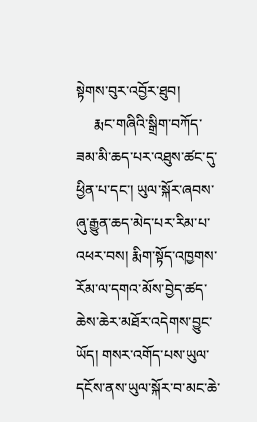སྟེགས་བུར་འབྱོར་ཐུབ།
     རྨང་གཞིའི་སྒྲིག་བཀོད་ཟམ་མི་ཆད་པར་འཐུས་ཚང་དུ་ཕྱིན་པ་དང་། ཡུལ་སྐོར་ཞབས་ཞུ་རྒྱུན་ཆད་མེད་པར་རིམ་པ་འཕར་བས། རྨིག་སྟོད་འཁྱགས་རོམ་ལ་དགའ་མོས་བྱེད་ཚད་ཆེས་ཆེར་མཐོར་འདེགས་བྱུང་ཡོད། གསར་འགོད་པས་ཡུལ་དངོས་ནས་ཡུལ་སྐོར་བ་མང་ཆེ་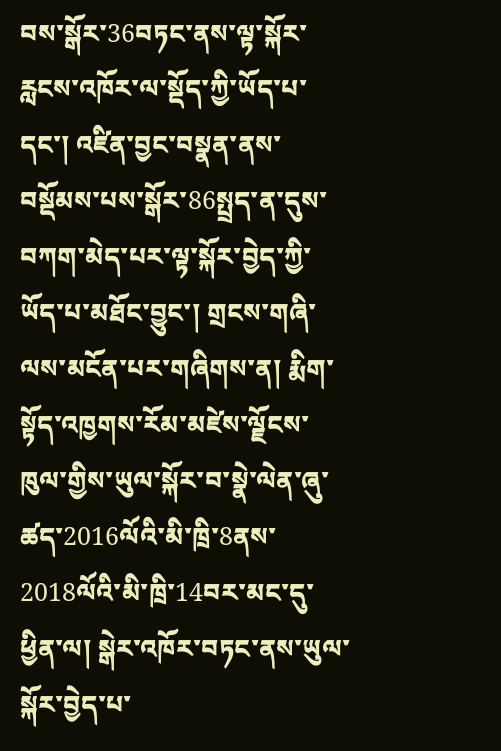བས་སྒོར་36བཏང་ནས་ལྟ་སྐོར་རླངས་འཁོར་ལ་སྡོད་ཀྱི་ཡོད་པ་དང་། འཛིན་བྱང་བསྣན་ནས་བསྡོམས་པས་སྒོར་86སྤྲད་ན་དུས་བཀག་མེད་པར་ལྟ་སྐོར་བྱེད་ཀྱི་ཡོད་པ་མཐོང་བྱུང་། གྲངས་གཞི་ལས་མངོན་པར་གཞིགས་ན། རྨིག་སྟོད་འཁྱགས་རོམ་མཛེས་ལྗོངས་ཁུལ་གྱིས་ཡུལ་སྐོར་བ་སྣེ་ལེན་ཞུ་ཚད་2016ལོའི་མི་ཁྲི་8ནས་2018ལོའི་མི་ཁྲི་14བར་མང་དུ་ཕྱིན་ལ། སྒེར་འཁོར་བཏང་ནས་ཡུལ་སྐོར་བྱེད་པ་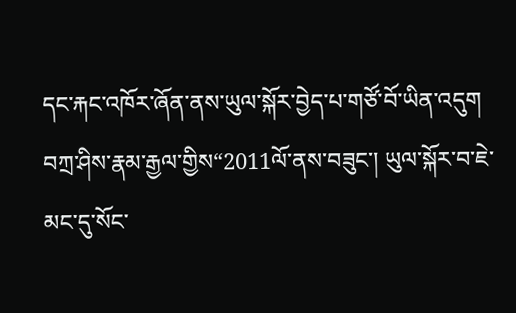དང་རྐང་འཁོར་ཞོན་ནས་ཡུལ་སྐོར་བྱེད་པ་གཙོ་བོ་ཡིན་འདུག བཀྲ་ཤིས་རྣམ་རྒྱལ་གྱིས“2011ལོ་ནས་བཟུང་། ཡུལ་སྐོར་བ་ཇེ་མང་དུ་སོང་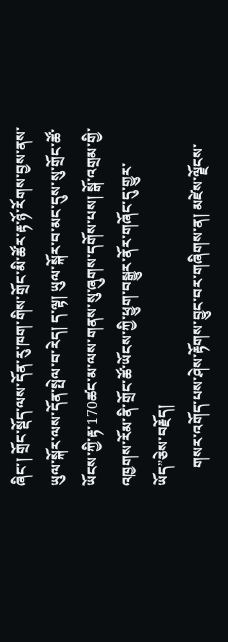ཞིང་། གྲོང་སྡོད་ལས་དོན་རུ་ཁག་གིས་གྲོང་མི་ཚོར་རྟ་ཉོ་རོགས་བྱས་ནས་ཡུལ་སྐོར་ལས་དོན་སྤེལ་བ་རེད། ད་ལྟ། ཡུལ་སྐོར་བ་མང་དུས་སུ་གྲོང་ཚོ་ཡོངས་ཀྱི་རྟ་170ཚང་མ་ལས་གནས་སུ་ཞུགས་དགོས་པས། སྒོ་འགྲམ་གྱི་འཁྱགས་རོམ་ནི་གྲོང་ཚོ་ཡོངས་ཀྱི་ཕྱུག་བསྒྱུར་ནོར་གཞོང་དུ་གྱུར་ཡོད”ཅེས་བརྗོད།
     གསར་འགོད་པས་ཤེས་རྟོགས་བྱུང་བར་གཞིགས་ན། མཛེས་ལྗོངས་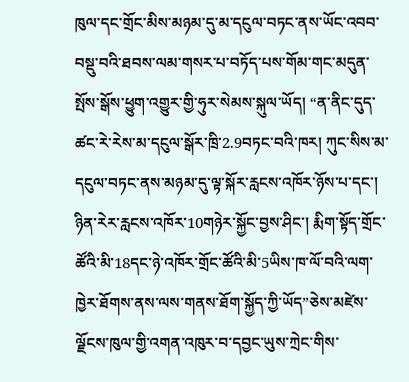ཁུལ་དང་གྲོང་མིས་མཉམ་དུ་མ་དངུལ་བཏང་ནས་ཡོང་འབབ་བསྡུ་བའི་ཐབས་ལམ་གསར་པ་བཏོད་པས་གོམ་གང་མདུན་སྤོས་སྒོས་ཕྱུག་འགྱུར་གྱི་ཧུར་སེམས་སྐུལ་ཡོད། “ན་ནིང་དུད་ཚང་རེ་རེས་མ་དངུལ་སྒོར་ཁྲི་2.9བཏང་བའི་ཁར། ཀུང་སིས་མ་དངུལ་བཏང་ནས་མཉམ་དུ་ལྟ་སྐོར་རླངས་འཁོར་ཉོས་པ་དང་། ཉིན་རེར་རླངས་འཁོར་10གཉེར་སྐྱོང་བྱས་ཤིང་། རྨིག་སྟོད་གྲོང་ཚོའི་མི་18དང་ཉེ་འཁོར་གྲོང་ཚོའི་མི་5ཡིས་ཁ་ལོ་བའི་ལག་ཁྱེར་ཐོགས་ནས་ལས་གནས་ཐོག་སྐྱོད་ཀྱི་ཡོད”ཅེས་མཛེས་ལྗོངས་ཁུལ་གྱི་འགན་འཁུར་བ་དབྱང་ཡུས་ཀྲེང་གིས་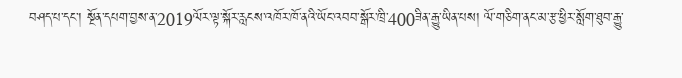བཤད་པ་དང་། སྔོན་དཔག་བྱས་ན་2019ལོར་ལྟ་སྐོར་རླངས་འཁོར་ཁོ་ནའི་ཡོང་འབབ་སྒོར་ཁྲི་400ཟིན་རྒྱུ་ཡིན་པས། ལོ་གཅིག་ནང་མ་རྩ་ཕྱིར་སློག་ཐུབ་རྒྱུ་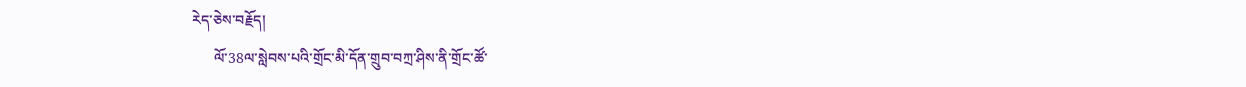རེད་ཅེས་བརྗོད།
      ལོ་38ལ་སླེབས་པའི་གྲོང་མི་དོན་གྲུབ་བཀྲ་ཤིས་ནི་གྲོང་ཚོ་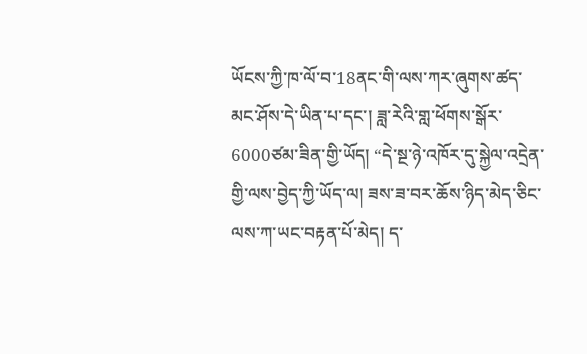ཡོངས་ཀྱི་ཁ་ལོ་བ་18ནང་གི་ལས་ཀར་ཞུགས་ཚད་མང་ཤོས་དེ་ཡིན་པ་དང་། ཟླ་རེའི་གླ་ཕོགས་སྒོར་6000ཙམ་ཟིན་གྱི་ཡོད། “དེ་སྔ་ཉེ་འཁོར་དུ་སྐྱེལ་འདྲེན་གྱི་ལས་བྱེད་ཀྱི་ཡོད་ལ། ཟས་ཟ་བར་ཆོས་ཉིད་མེད་ཅིང་ལས་ཀ་ཡང་བརྟན་པོ་མེད། ད་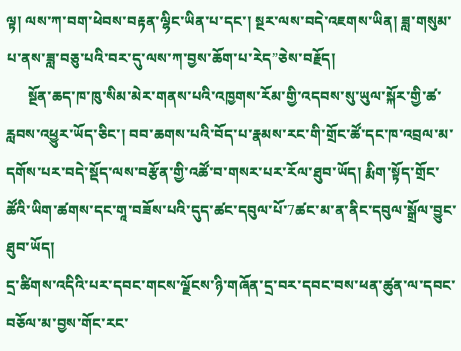ལྟ། ལས་ཀ་བག་ཕེབས་བརྟན་ལྷིང་ཡིན་པ་དང་། སྔར་ལས་བདེ་འཇགས་ཡིན། ཟླ་གསུམ་པ་ནས་ཟླ་བཅུ་པའི་བར་དུ་ལས་ཀ་བྱས་ཆོག་པ་རེད”ཅེས་བརྗོད།
      སྔོན་ཆད་ཁ་ཁུ་སིམ་མེར་གནས་པའི་འཁྱགས་རོམ་གྱི་འདབས་སུ་ཡུལ་སྐོར་གྱི་ཚ་རླབས་འཕྱུར་ཡོད་ཅིང་། བབ་ཆགས་པའི་བོད་པ་རྣམས་རང་གི་གྲོང་ཚོ་དང་ཁ་འབྲལ་མ་དགོས་པར་བདེ་སྡོད་ལས་བརྩོན་གྱི་འཚོ་བ་གསར་པར་རོལ་ཐུབ་ཡོད། རྨིག་སྟོད་གྲོང་ཚོའི་ཡིག་ཚགས་དང་གཱ་བཟོས་པའི་དུད་ཚང་དབུལ་པོ་7ཚང་མ་ན་ནིང་དབུལ་སྒྲོལ་བྱུང་ཐུབ་ཡོད།
དྲ་ཚིགས་འདིའི་པར་དབང་གངས་ལྗོངས་ཉི་གཞོན་དྲ་བར་དབང་བས་ཕན་ཚུན་ལ་དབང་བཅོལ་མ་བྱས་གོང་རང་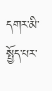དགར་མི་སྤྱོད་པར་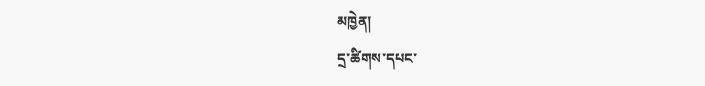མཁྱེན།
དྲ་ཚིགས་དཔང་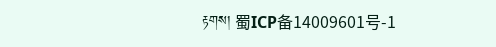རྟགས། 蜀ICP备14009601号-1